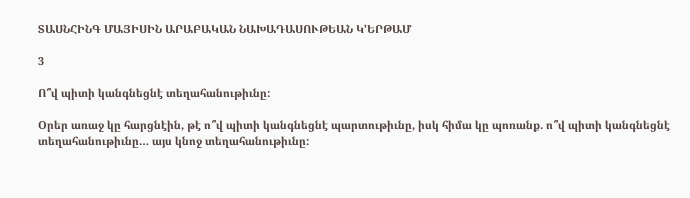ՏԱՍՆՀԻՆԳ ՄԱՅԻՍԻՆ ԱՐԱԲԱԿԱՆ ՆԱԽԱԴԱՍՈՒԹԵԱՆ Կ՚ԵՐԹԱՄ

3

Ո՞վ պիտի կանգնեցնէ տեղահանութիւնը:

Օրեր առաջ կը հարցնէին, թէ ո՞վ պիտի կանգնեցնէ պարտութիւնը, իսկ հիմա կը պոռանք. ո՞վ պիտի կանգնեցնէ տեղահանութիւնը… այս կնոջ տեղահանութիւնը: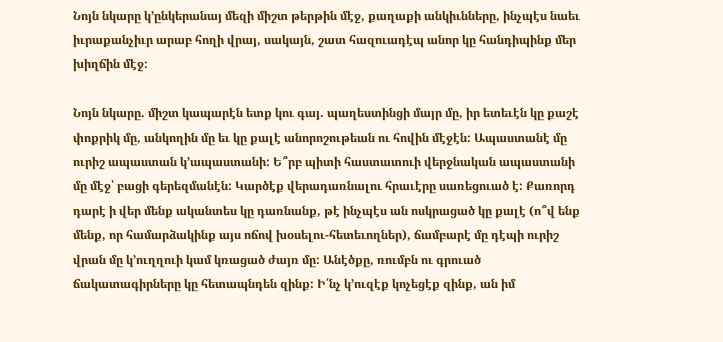Նոյն նկարը կ՚ընկերանայ մեզի միշտ թերթին մէջ, քաղաքի անկիւնները, ինչպէս նաեւ իւրաքանչիւր արաբ հողի վրայ, սակայն, շատ հազուադէպ անոր կը հանդիպինք մեր խիղճին մէջ:

Նոյն նկարը. միշտ կապարէն ետք կու գայ. պաղեստինցի մայր մը, իր ետեւէն կը քաշէ փոքրիկ մը, անկողին մը եւ կը քալէ անորոշութեան ու հովին մէջէն: Ապաստանէ մը ուրիշ ապաստան կ՚ապաստանի: Ե՞րբ պիտի հաստատուի վերջնական ապաստանի մը մէջ՝ բացի գերեզմանէն: Կարծէք վերադառնալու հրաւէրը սառեցուած է: Քառորդ դարէ ի վեր մենք ականտես կը դառնանք, թէ ինչպէս ան ոսկրացած կը քալէ (ո՞վ ենք մենք, որ համարձակինք այս ոճով խօսելու-հետեւողներ), ճամբարէ մը դէպի ուրիշ վրան մը կ՚ուղղուի կամ կռացած ժայռ մը: Անէծքը, ռումբն ու գրուած ճակատագիրները կը հետապնդեն զինք: Ի՛նչ կ՚ուզէք կոչեցէք զինք, ան իմ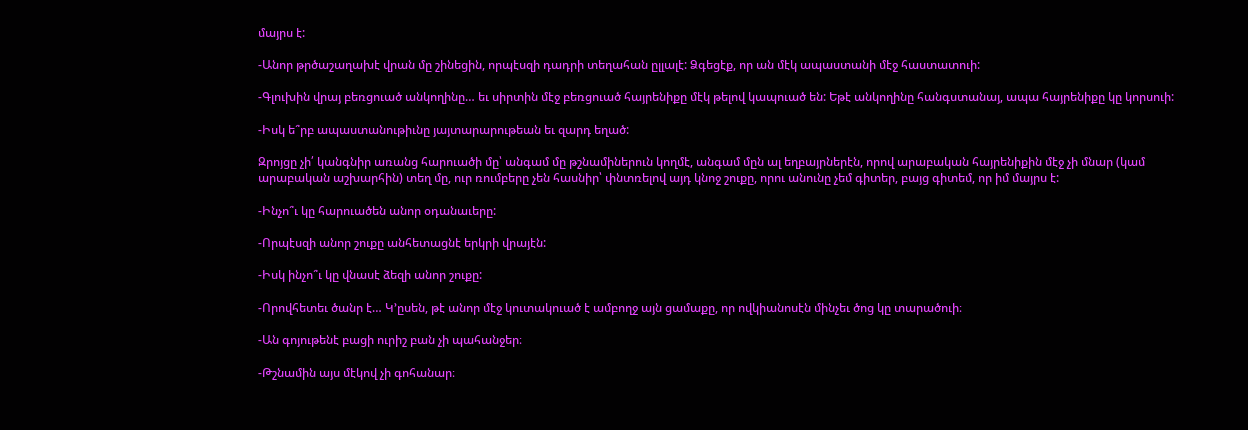մայրս է:

-Անոր թրծաշաղախէ վրան մը շինեցին, որպէսզի դադրի տեղահան ըլլալէ: Ձգեցէք, որ ան մէկ ապաստանի մէջ հաստատուի:

-Գլուխին վրայ բեռցուած անկողինը… եւ սիրտին մէջ բեռցուած հայրենիքը մէկ թելով կապուած են: Եթէ անկողինը հանգստանայ, ապա հայրենիքը կը կորսուի:

-Իսկ ե՞րբ ապաստանութիւնը յայտարարութեան եւ զարդ եղած:

Զրոյցը չի՛ կանգնիր առանց հարուածի մը՝ անգամ մը թշնամիներուն կողմէ, անգամ մըն ալ եղբայրներէն, որով արաբական հայրենիքին մէջ չի մնար (կամ արաբական աշխարհին) տեղ մը, ուր ռումբերը չեն հասնիր՝ փնտռելով այդ կնոջ շուքը, որու անունը չեմ գիտեր, բայց գիտեմ, որ իմ մայրս է:

-Ինչո՞ւ կը հարուածեն անոր օդանաւերը:

-Որպէսզի անոր շուքը անհետացնէ երկրի վրայէն:

-Իսկ ինչո՞ւ կը վնասէ ձեզի անոր շուքը:

-Որովհետեւ ծանր է… Կ՚ըսեն, թէ անոր մէջ կուտակուած է ամբողջ այն ցամաքը, որ ովկիանոսէն մինչեւ ծոց կը տարածուի։

-Ան գոյութենէ բացի ուրիշ բան չի պահանջեր։

-Թշնամին այս մէկով չի գոհանար։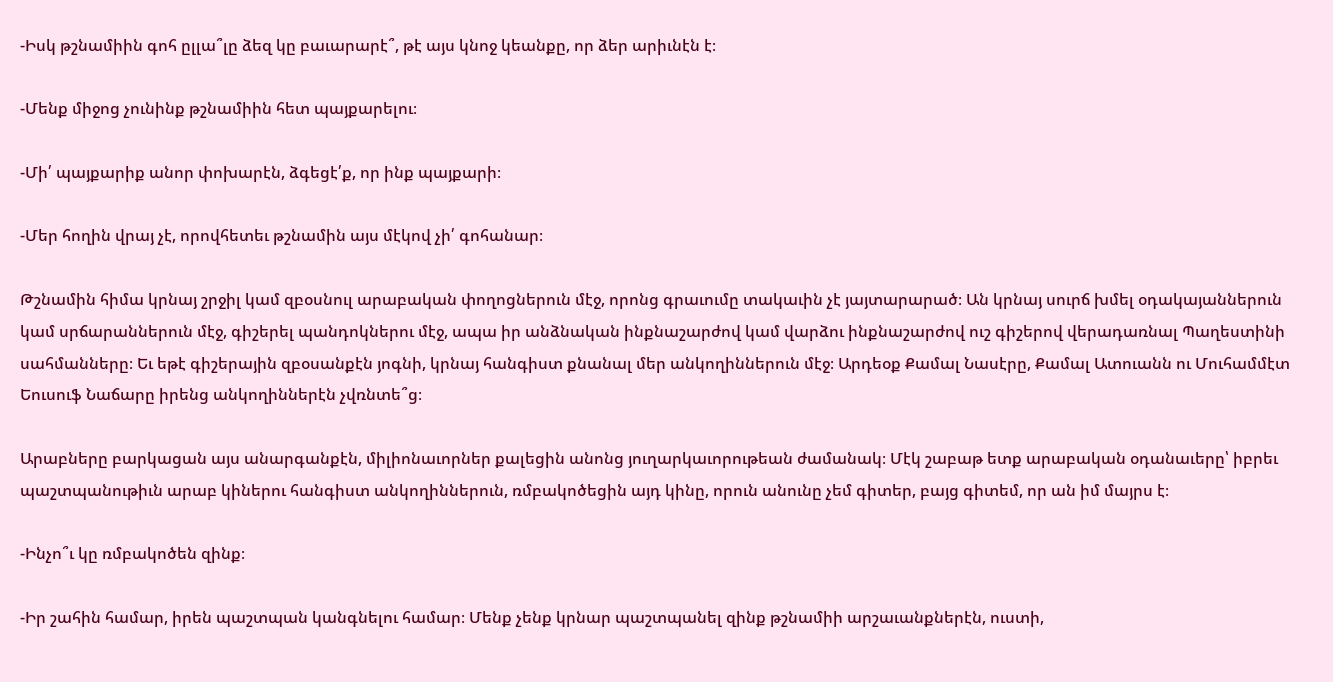-Իսկ թշնամիին գոհ ըլլա՞լը ձեզ կը բաւարարէ՞, թէ այս կնոջ կեանքը, որ ձեր արիւնէն է։

-Մենք միջոց չունինք թշնամիին հետ պայքարելու։

-Մի՛ պայքարիք անոր փոխարէն, ձգեցէ՛ք, որ ինք պայքարի։

-Մեր հողին վրայ չէ, որովհետեւ թշնամին այս մէկով չի՛ գոհանար։

Թշնամին հիմա կրնայ շրջիլ կամ զբօսնուլ արաբական փողոցներուն մէջ, որոնց գրաւումը տակաւին չէ յայտարարած։ Ան կրնայ սուրճ խմել օդակայաններուն կամ սրճարաններուն մէջ, գիշերել պանդոկներու մէջ, ապա իր անձնական ինքնաշարժով կամ վարձու ինքնաշարժով ուշ գիշերով վերադառնալ Պաղեստինի սահմանները։ Եւ եթէ գիշերային զբօսանքէն յոգնի, կրնայ հանգիստ քնանալ մեր անկողիններուն մէջ։ Արդեօք Քամալ Նասէրը, Քամալ Ատուանն ու Մուհամմէտ Եուսուֆ Նաճարը իրենց անկողիններէն չվռնտե՞ց։

Արաբները բարկացան այս անարգանքէն, միլիոնաւորներ քալեցին անոնց յուղարկաւորութեան ժամանակ։ Մէկ շաբաթ ետք արաբական օդանաւերը՝ իբրեւ պաշտպանութիւն արաբ կիներու հանգիստ անկողիններուն, ռմբակոծեցին այդ կինը, որուն անունը չեմ գիտեր, բայց գիտեմ, որ ան իմ մայրս է։

-Ինչո՞ւ կը ռմբակոծեն զինք։

-Իր շահին համար, իրեն պաշտպան կանգնելու համար։ Մենք չենք կրնար պաշտպանել զինք թշնամիի արշաւանքներէն, ուստի,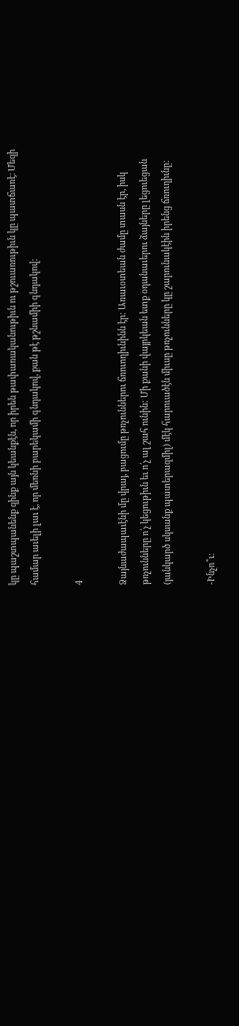կը պաշտպանենք զինք այն կեանքէն, որ իրեն թափառականութիւն ու թշուառութիւն կը պատճառէ։ Մեզի համար աւելի լաւ է, որ մեռնի բարեկամի գնդակով, քան թէ թշնամիի գնդակով։

4

Ձայնաժապաւէնի մը վրայ, բացումը թռչուններու ճռուողիւնինն էր: Առաւօտեան ժամը տասն էր, իսկ թռչունները ո՛չ կեցութիւն եւ ո՛չ ալ շահ ունին: Մի քանի վայրկեան ետք օդանաւերու ձայները լեցուեցան (յանկարծ սկսանք պատերազմիլ) մէկ հարուածէն միւսը թռչունները կը շարունակէին իրենց ճռուղիւնը:

-Ինչո՞ւ։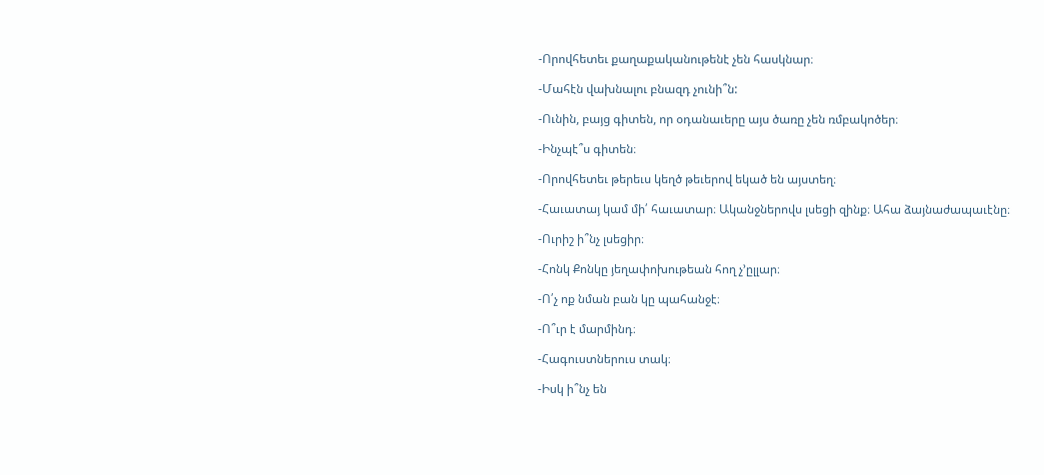-Որովհետեւ քաղաքականութենէ չեն հասկնար։

-Մահէն վախնալու բնազդ չունի՞ն:

-Ունին, բայց գիտեն, որ օդանաւերը այս ծառը չեն ռմբակոծեր։

-Ինչպէ՞ս գիտեն։

-Որովհետեւ թերեւս կեղծ թեւերով եկած են այստեղ։

-Հաւատայ կամ մի՛ հաւատար։ Ականջներովս լսեցի զինք։ Ահա ձայնաժապաւէնը։

-Ուրիշ ի՞նչ լսեցիր։

-Հոնկ Քոնկը յեղափոխութեան հող չ՚ըլլար։

-Ո՛չ ոք նման բան կը պահանջէ։

-Ո՞ւր է մարմինդ։

-Հագուստներուս տակ։

-Իսկ ի՞նչ են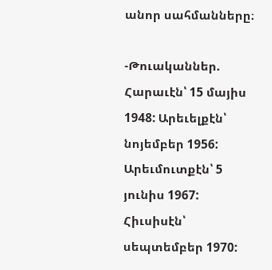անոր սահմանները։

-Թուականներ. Հարաւէն՝ 15 մայիս 1948: Արեւելքէն՝ նոյեմբեր 1956: Արեւմուտքէն՝ 5 յունիս 1967: Հիւսիսէն՝ սեպտեմբեր 1970: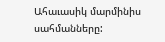Ահաւասիկ մարմինիս սահմանները: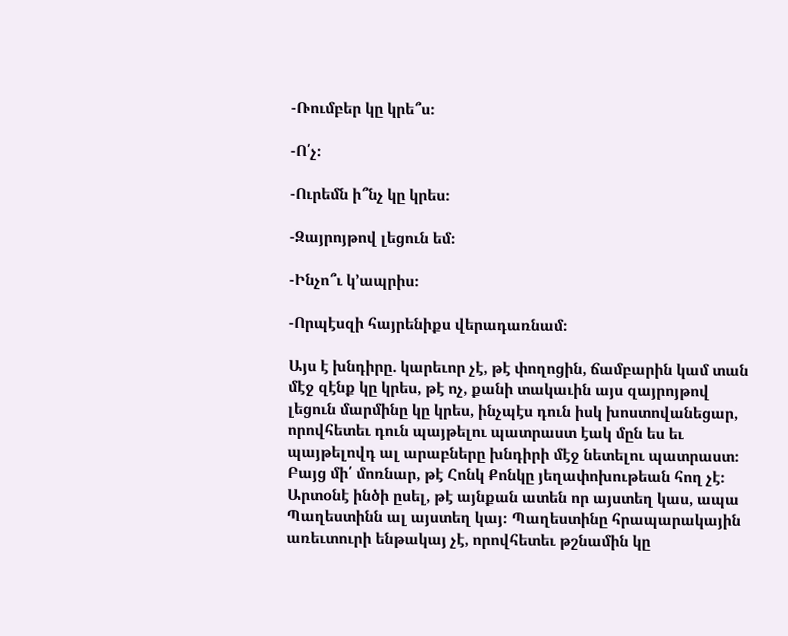-Ռումբեր կը կրե՞ս։

-Ո՛չ։

-Ուրեմն ի՞նչ կը կրես։

-Զայրոյթով լեցուն եմ։

-Ինչո՞ւ կ՚ապրիս։

-Որպէսզի հայրենիքս վերադառնամ։

Այս է խնդիրը. կարեւոր չէ, թէ փողոցին, ճամբարին կամ տան մէջ զէնք կը կրես, թէ ոչ, քանի տակաւին այս զայրոյթով լեցուն մարմինը կը կրես, ինչպէս դուն իսկ խոստովանեցար, որովհետեւ դուն պայթելու պատրաստ էակ մըն ես եւ պայթելովդ ալ արաբները խնդիրի մէջ նետելու պատրաստ։ Բայց մի՛ մոռնար, թէ Հոնկ Քոնկը յեղափոխութեան հող չէ։ Արտօնէ ինծի ըսել, թէ այնքան ատեն որ այստեղ կաս, ապա Պաղեստինն ալ այստեղ կայ։ Պաղեստինը հրապարակային առեւտուրի ենթակայ չէ, որովհետեւ թշնամին կը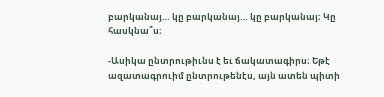բարկանայ… կը բարկանայ… կը բարկանայ։ Կը հասկնա՞ս։

-Ասիկա ընտրութիւնս է եւ ճակատագիրս։ Եթէ ազատագրուիմ ընտրութենէս, այն ատեն պիտի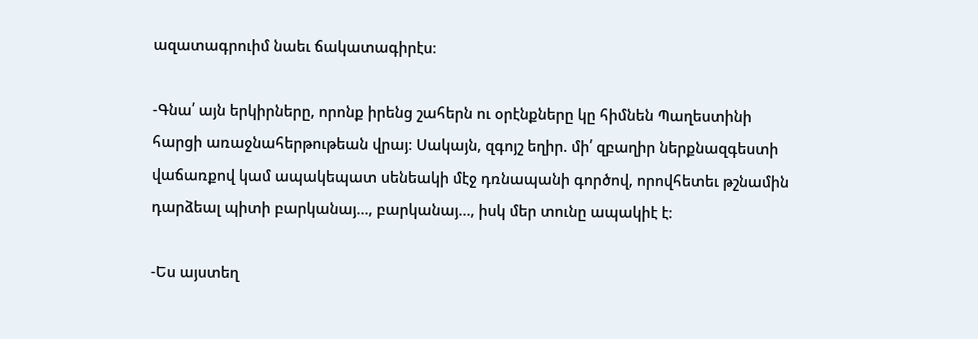ազատագրուիմ նաեւ ճակատագիրէս։

-Գնա՛ այն երկիրները, որոնք իրենց շահերն ու օրէնքները կը հիմնեն Պաղեստինի հարցի առաջնահերթութեան վրայ։ Սակայն, զգոյշ եղիր. մի՛ զբաղիր ներքնազգեստի վաճառքով կամ ապակեպատ սենեակի մէջ դռնապանի գործով, որովհետեւ թշնամին դարձեալ պիտի բարկանայ…, բարկանայ…, իսկ մեր տունը ապակիէ է։

-Ես այստեղ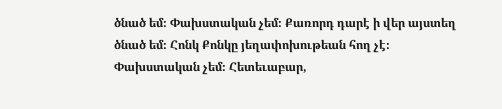ծնած եմ։ Փախստական չեմ։ Քառորդ դարէ ի վեր այստեղ ծնած եմ։ Հոնկ Քոնկը յեղափոխութեան հող չէ։ Փախստական չեմ։ Հետեւաբար,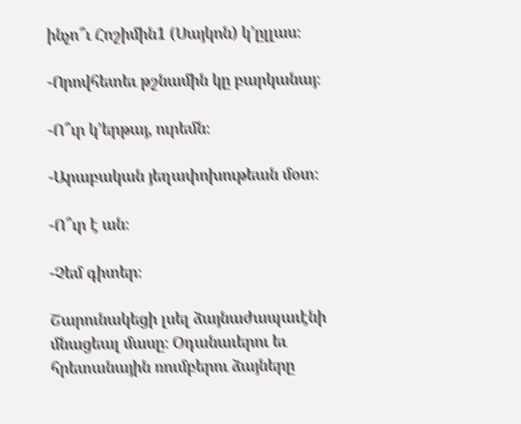ինչո՞ւ Հոշիմին1 (Սայկոն) կ՚ըլլաս։

-Որովհետեւ թշնամին կը բարկանայ։

-Ո՞ւր կ՚երթայ, ուրեմն։

-Արաբական յեղափոխութեան մօտ։

-Ո՞ւր է ան։

-Չեմ գիտեր։

Շարունակեցի լսել ձայնաժապաւէնի մնացեալ մասը։ Օդանաւերու եւ հրետանային ռումբերու ձայները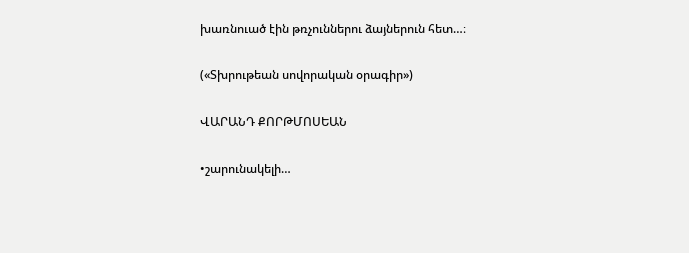խառնուած էին թռչուններու ձայներուն հետ…։

(«Տխրութեան սովորական օրագիր»)

ՎԱՐԱՆԴ ՔՈՐԹՄՈՍԵԱՆ

•շարունակելի…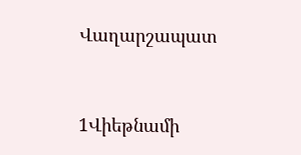Վաղարշապատ


1Վիեթնամի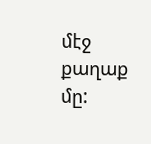մէջ քաղաք մը: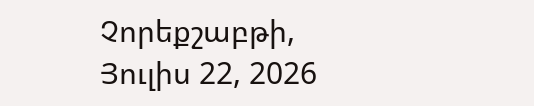Չորեքշաբթի, Յուլիս 22, 2026